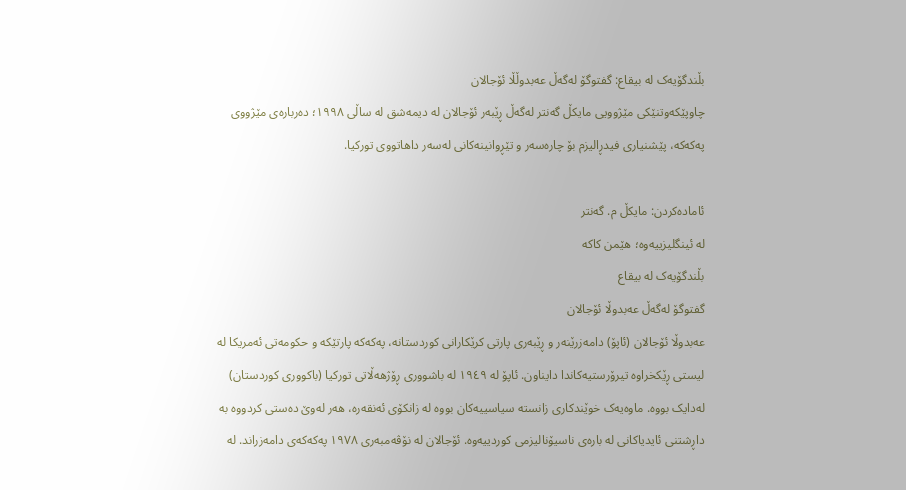بڵندگۆیەک لە بیقاع: گفتوگۆ لەگەڵ عەبدوڵڵا ئۆجالان
چاوپێکەوتنێکی مێژوویی مایکڵ گەنتر لەگەڵ ڕێبەر ئۆجالان لە دیمەشق لە ساڵی ١٩٩٨؛ دەربارەی مێژووی پەکەکە، پێشنیاری فیدڕالیزم بۆ چارەسەر و تێڕوانینەکانی لەسەر داهاتووی تورکیا.

ئامادەکردن: مایکڵ م. گەنتر
لە ئینگلیزییەوە؛ هێمن کاکە
بڵندگۆیەک لە بیقاع
گفتوگۆ لەگەڵ عەبدوڵا ئۆجالان
عەبدوڵا ئۆجالان (ئاپۆ) دامەزرێنەر و ڕێبەری پارتی کرێکارانی کوردستانە، پەکەکە پارتێکە و حکومەتی ئەمریکا لە لیستی ڕێکخراوە تیرۆرستیەکاندا دایناون. ئاپۆ لە ١٩٤٩ لە باشووری ڕۆژهەڵاتی تورکیا (باکووری کوردستان) لەدایک بووە. ماوەیەک خوێندکاری زانستە سیاسییەکان بووە لە زانکۆی ئەنقەرە، هەر لەوێ دەستی کردووە بە داڕشتنی ئایدیاکانی لە بارەی ناسیۆنالیزمی کوردییەوە. ئۆجالان لە نۆڤەمبەری ١٩٧٨ پەکەکەی دامەزراند. لە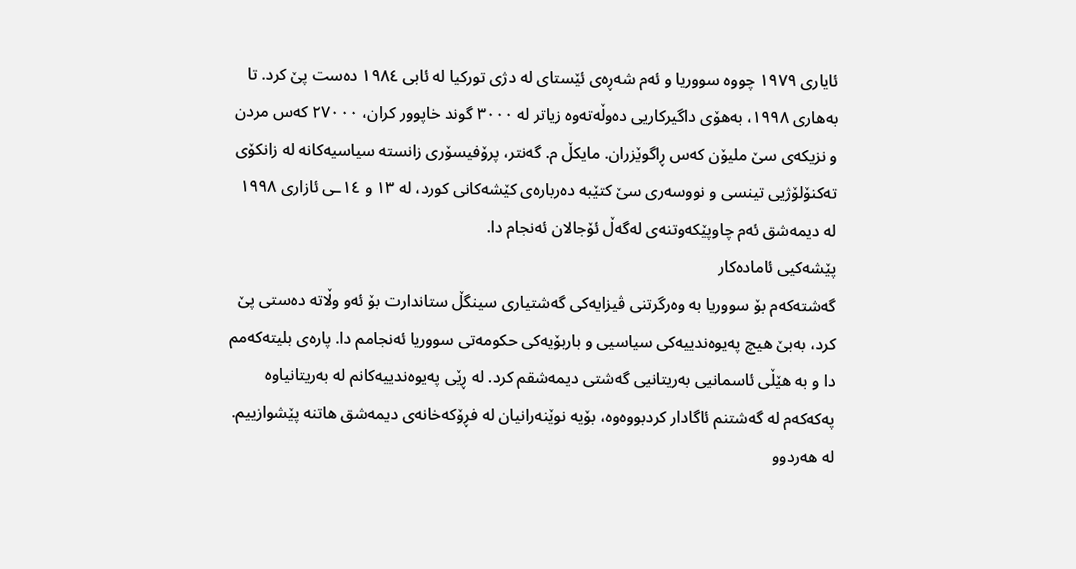ئایاری ١٩٧٩ چووە سووریا و ئەم شەڕەی ئێستای لە دژی تورکیا لە ئابی ١٩٨٤ دەست پێ کرد. تا بەهاری ١٩٩٨، بەهۆی داگیرکاریی دەوڵەتەوە زیاتر لە ٣٠٠٠ گوند خاپوور کران، ۲۷۰۰۰ کەس مردن و نزیکەی سێ ملیۆن کەس ڕاگوێزران. مایکڵ م. گەنتر، پرۆفیسۆری زانستە سیاسیەکانە لە زانکۆی تەکنۆلۆژیی تینسی و نووسەری سێ کتێبە دەربارەی کێشەکانی کورد، لە ١٣ و ١٤ـی ئازاری ١٩٩٨ لە دیمەشق ئەم چاوپێکەوتنەی لەگەڵ ئۆجالان ئەنجام دا.
پێشەکیی ئامادەكار
گەشتەکەم بۆ سووریا بە وەرگرتنی ڤیزایەکی گەشتیاری سینگڵ ستاندارت بۆ ئەو وڵاتە دەستی پێ کرد، بەبێ هیچ پەیوەندییەکی سیاسیی و باربۆیەکی حکومەتی سووریا ئەنجامم دا. پارەی بلیتەکەمم دا و بە هێڵی ئاسمانیی بەریتانیی گەشتی دیمەشقم کرد. لە ڕێی پەیوەندییەکانم لە بەریتانیاوە پەکەکەم لە گەشتنم ئاگادار کردبووەوە، بۆیە نوێنەرانیان لە فڕۆکەخانەی دیمەشق هاتنە پێشوازییم.
لە هەردوو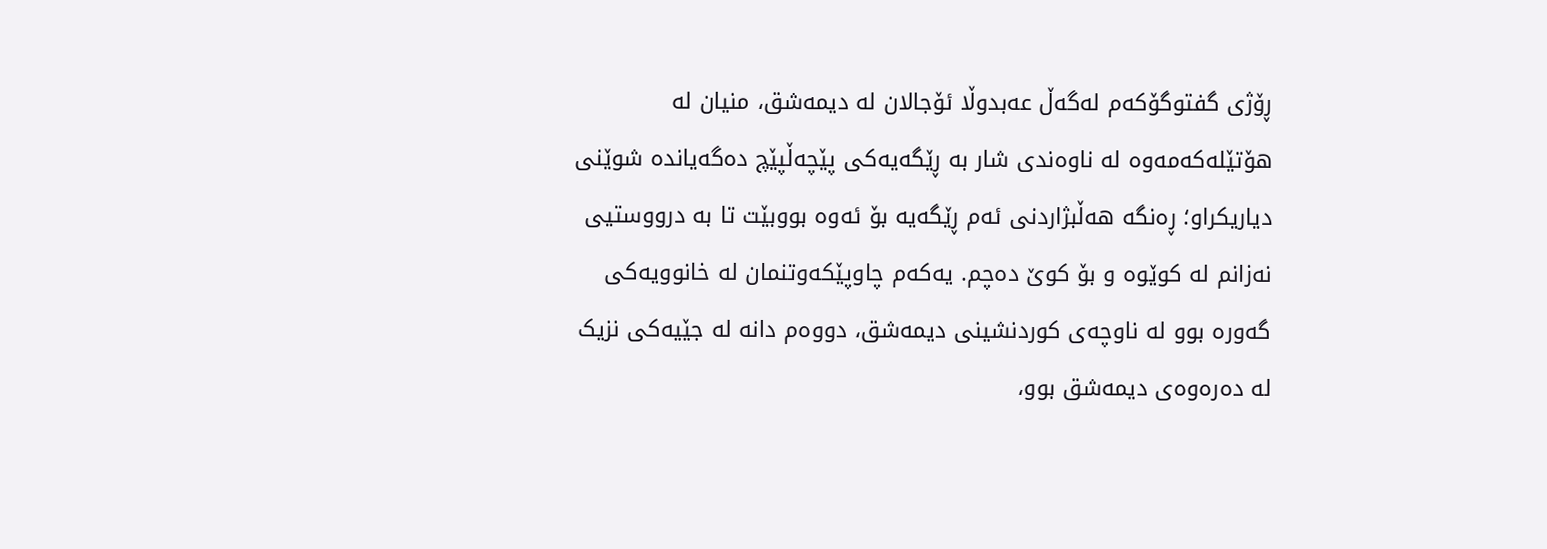ڕۆژی گفتوگۆکەم لەگەڵ عەبدوڵا ئۆجالان لە دیمەشق، منیان لە هۆتێلەکەمەوە لە ناوەندی شار بە ڕێگەیەکی پێچەڵپێچ دەگەیاندە شوێنی دیاریکراو؛ ڕەنگە هەڵبژاردنی ئەم ڕێگەیە بۆ ئەوە بووبێت تا بە درووستیی نەزانم لە کوێوە و بۆ کوێ دەچم. یەکەم چاوپێکەوتنمان لە خانوویەکی گەورە بوو لە ناوچەی کوردنشینی دیمەشق، دووەم دانە لە جێیەکی نزیک لە دەرەوەی دیمەشق بوو،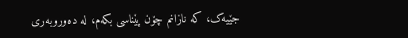جێیەک، کە نازانم چۆن پێناسی بکەم، لە دەوروبەری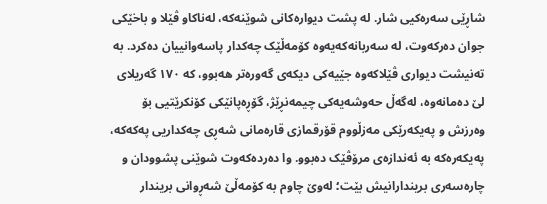شاڕێی سەرەکیی شار. لە پشت دیوارەکانی شوێنەکە، لەناکاو ڤێلا و باخێکی جوان دەرکەوت، لە سەربانەکەیەوە کۆمەڵێک چەکدار پاسەوانییان دەکرد. بە تەنیشت دیواری ڤێلاکەوە جێیەکی دیکەی گەورەتر هەبوو، کە ١٧٠ گەریلای لێ دەمانەوە، لەگەڵ حەوشەیەکی چیمەنڕێژ، گۆڕەپانێکی کۆنکرێتیی بۆ وەرزش و پەیکەرێكی مەزڵووم قۆرقمازی قارەمانی شەڕی چەکداریی پەکەکە، پەیکەرەکە بە ئەندازەی مرۆڤێک دەبوو. وا دەردەکەوت شوێنی پشوودان و چارەسەری بریندارانیش بێت؛ لەوێ چاوم بە کۆمەڵێ شەڕوانی بریندار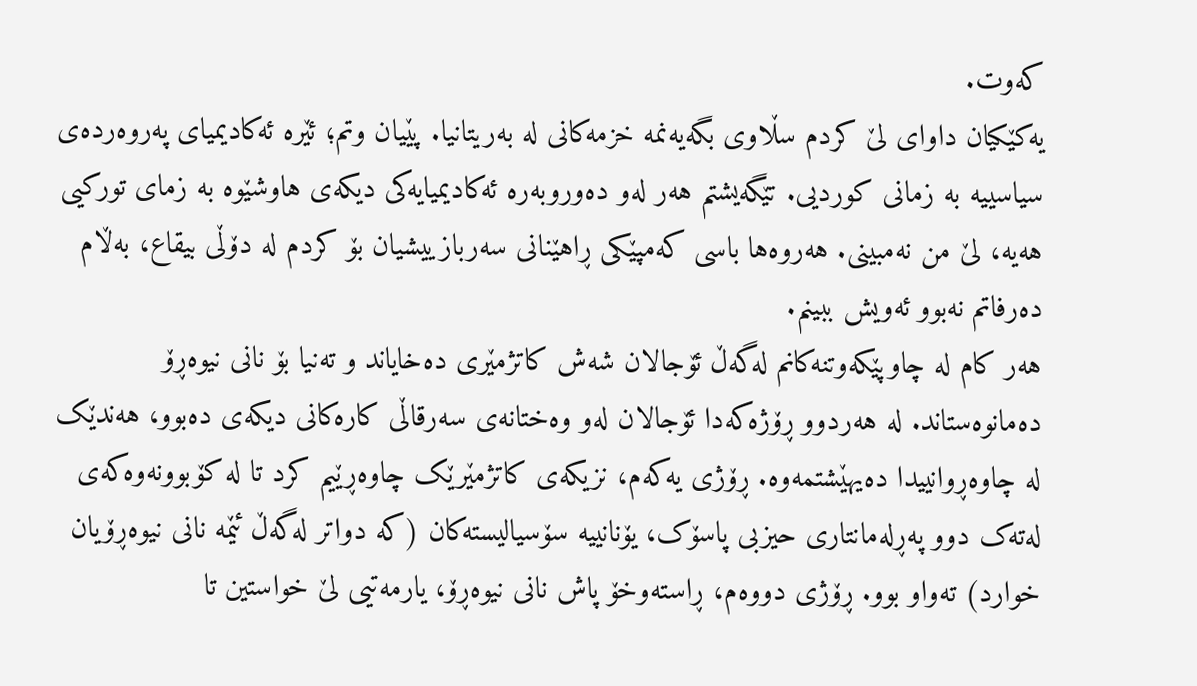کەوت.
یەکێکیان داوای لێ کردم سڵاوی بگەیەنمە خزمەکانی لە بەریتانیا. پێیان وتم؛ ئێرە ئەکادیمیای پەروەردەی سیاسییە بە زمانی کوردیی. تێگەیشتم هەر لەو دەوروبەرە ئەکادیمیایەکی دیکەی هاوشێوە بە زمای تورکیی هەیە، لێ من نەمبینی. هەروەها باسی کەمپێکی ڕاهێنانی سەربازییشیان بۆ کردم لە دۆڵی بیقاع، بەڵام دەرفاتم نەبوو ئەویش ببینم.
هەر کام لە چاوپێکەوتنەکانم لەگەڵ ئۆجالان شەش کاتژمێری دەخایاند و تەنیا بۆ نانی نیوەڕۆ دەمانوەستاند. لە هەردوو ڕۆژەکەدا ئۆجالان لەو وەختانەی سەرقاڵی کارەکانی دیکەی دەبوو، هەندێک لە چاوەڕوانییدا دەیهێشتمەوە. ڕۆژی یەکەم، نزیکەی کاتژمێرێک چاوەڕێیم کرد تا لە کۆبوونەوەکەی لەتەک دوو پەڕلەمانتاری حیزبی پاسۆک، یۆنانییە سۆسیالیستەکان (کە دواتر لەگەڵ ئێمە نانی نیوەڕۆیان خوارد) تەواو بوو. ڕۆژی دووەم، ڕاستەوخۆ پاش نانی نیوەڕۆ، یارمەتیی لێ خواستین تا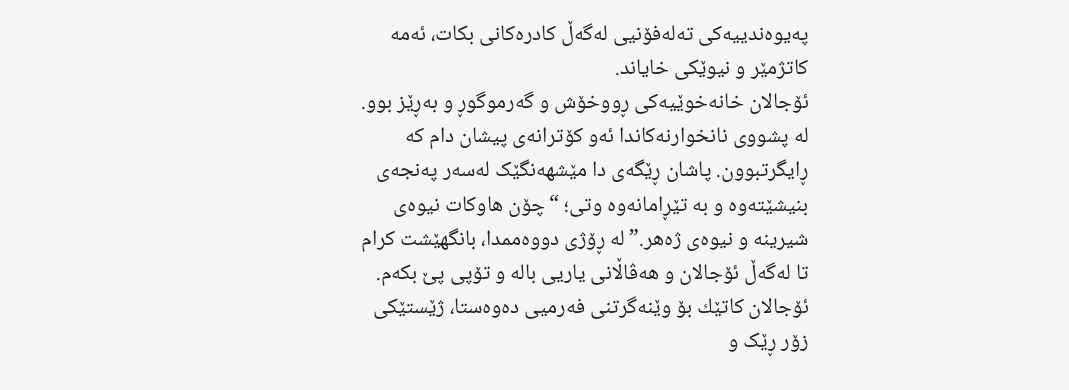پەیوەندییەکی تەلەفۆنیی لەگەڵ کادرەکانی بکات، ئەمە کاتژمێر و نیوێکی خایاند.
ئۆجالان خانەخوێیەکی ڕووخۆش و گەرموگوڕ و بەڕێز بوو. لە پشووی نانخوارنەکاندا ئەو کۆترانەی پیشان دام کە ڕایگرتبوون. پاشان ڕێگەی دا مێشهەنگێک لەسەر پەنجەی بنیشێتەوە و بە تێڕامانەوە وتی؛ “چۆن هاوکات نیوەی شیرینە و نیوەی ژەهر.” لە ڕۆژی دووەممدا، بانگهێشت کرام تا لەگەڵ ئۆجالان و هەڤاڵانی یاریی بالە و تۆپی پێ بکەم. ئۆجالان کاتێك بۆ وێنەگرتنی فەرمیی دەوەستا، ژێستێکی زۆر ڕێک و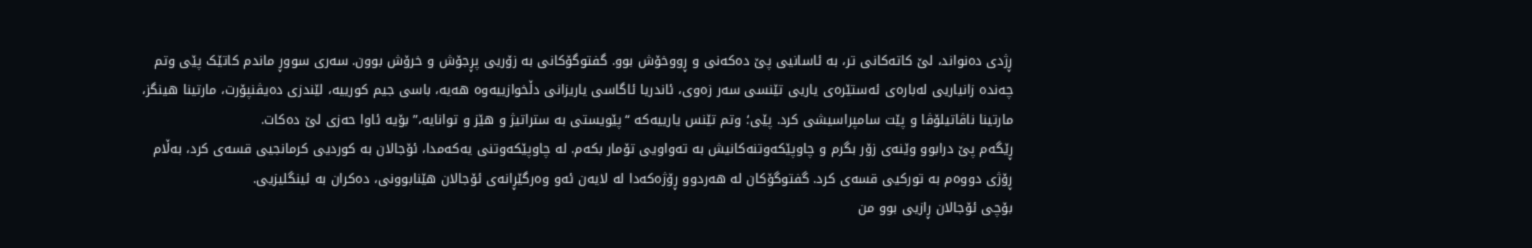ڕژدی دەنواند، لێ کاتەکانی تر، بە ئاسانیی پێ دەکەنی و ڕووخۆش بوو. گفتوگۆکانی بە زۆریی پڕجۆش و خرۆش بوون. سەری سووڕ ماندم کاتێک پێی وتم چەندە زانیاریی لەبارەی ئەستێرەی یاریی تێنسی سەر زەوی، ئاندریا ئاگاسی یاریزانی دڵخوازییەوە هەیە، باسی جیم کورییە، لێندزی دەیڤنپۆرت، مارتینا هینگز، مارتینا ناڤاتیلۆڤا و پێت سامپراسیشی کرد. پێی؛ وتم تێنس یارییەکە “پێویستی بە ستراتیژ و هێز و توانایە،” بۆیە ئاوا حەزی لێ دەکات.
ڕێگەم پێ درابوو وێنەی زۆر بگرم و چاوپێکەوتنەکانیش بە تەواویی تۆمار بکەم. لە چاوپێکەوتنی یەکەمدا، ئۆجالان بە کوردیی کرمانجیی قسەی کرد، بەڵام ڕۆژی دووەم بە تورکیی قسەی کرد. گفتوگۆکان لە هەردوو ڕۆژەکەدا لە لایەن ئەو وەرگێڕانەی ئۆجالان هێنابوونی، دەکران بە ئینگلیزیی.
بۆچی ئۆجالان ڕازیی بوو من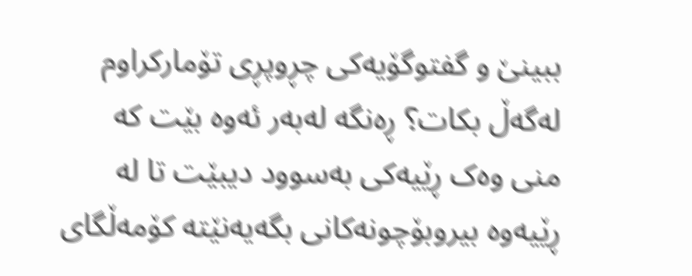ببینێ و گفتوگۆیەکی چڕوپڕی تۆمارکراوم لەگەڵ بکات؟ ڕەنگە لەبەر ئەوە بێت کە منی وەک ڕێیەکی بەسوود دیبێت تا لە ڕێیەوە بیروبۆچونەکانی بگەیەنێتە کۆمەڵگای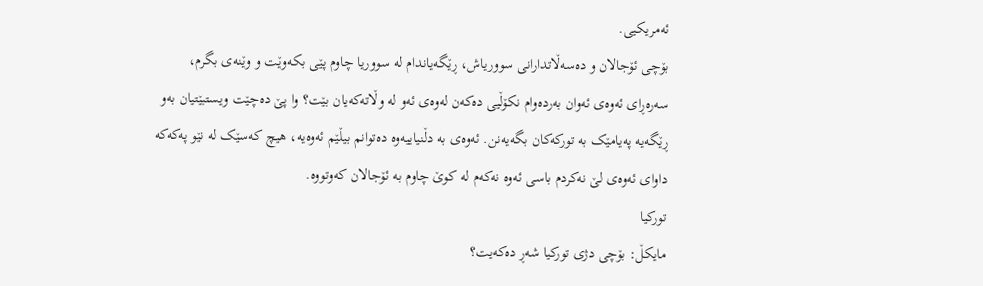ئەمریکیی.
بۆچی ئۆجالان و دەسەڵاتدارانی سووریاش، ڕێگەیاندام لە سووریا چاوم پێی بکەوێت و وێنەی بگرم، سەرەڕای ئەوەی ئەوان بەردەوام نکۆڵیی دەکەن لەوەی ئەو لە وڵاتەکەیان بێت؟ وا پێ دەچێت ویستبێتیان بەو ڕێگەیە پەیامێک بە تورکەکان بگەیەنن. ئەوەی بە دڵنیاییەوە دەتوانم بیڵێم ئەوەیە، هیچ کەسێک لە نێو پەکەکە داوای ئەوەی لێ نەکردم باسی ئەوە نەکەم لە کوێ چاوم بە ئۆجالان کەوتووە.
تورکیا
مایکڵ: بۆچی دژی تورکیا شەڕ دەکەیت؟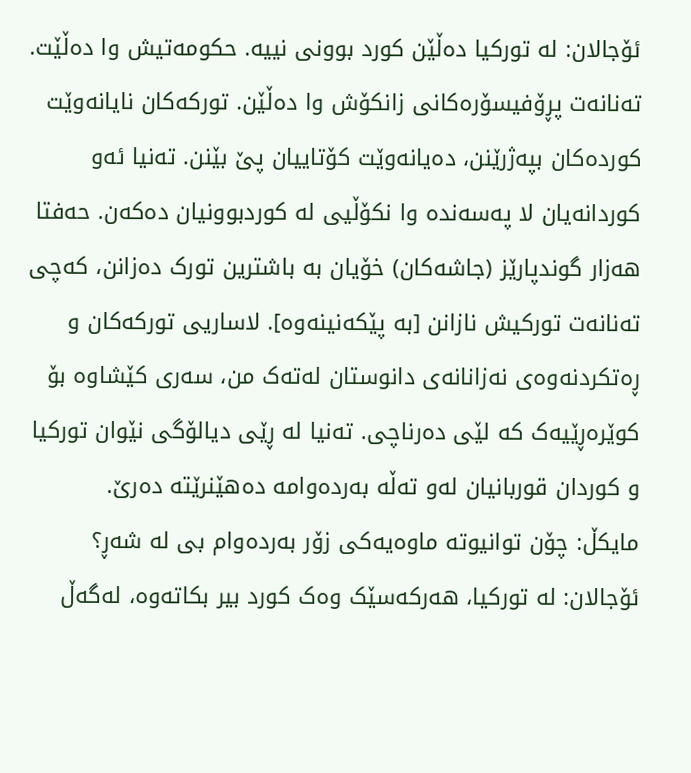ئۆجالان: لە تورکیا دەڵێن کورد بوونی نییە. حکومەتیش وا دەڵێت. تەنانەت پڕۆفیسۆرەکانی زانکۆش وا دەڵێن. تورکەکان نایانەوێت کوردەکان بپەژرێنن، دەیانەوێت کۆتاییان پێ بێنن. تەنیا ئەو کوردانەیان لا پەسەندە وا نکۆڵیی لە کوردبوونیان دەکەن. حەفتا هەزار گوندپارێز (جاشەکان) خۆیان بە باشترین تورک دەزانن، کەچی تەنانەت تورکیش نازانن [بە پێکەنینەوە]. لاساریی تورکەکان و ڕەتکردنەوەی نەزانانەی دانوستان لەتەک من، سەری کێشاوە بۆ کوێرەڕێیەک کە لێی دەرناچی. تەنیا لە ڕێی دیالۆگی نێوان تورکیا و کوردان قوربانیان لەو تەڵە بەردەوامە دەهێنرێتە دەرێ.
مایکڵ: چۆن توانیوتە ماوەیەکی زۆر بەردەوام بی لە شەڕ؟
ئۆجالان: لە تورکیا، هەرکەسێک وەک کورد بیر بکاتەوە، لەگەڵ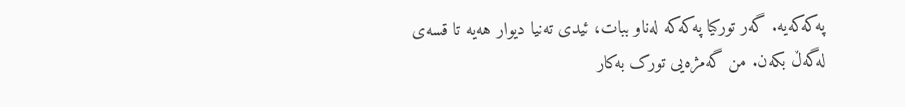پەکەکەیە. گەر تورکیا پەکەکە لەناو ببات، ئیدی تەنیا دیوار هەیە تا قسەی لەگەڵ بکەن. من گەمژەیی تورک بەکار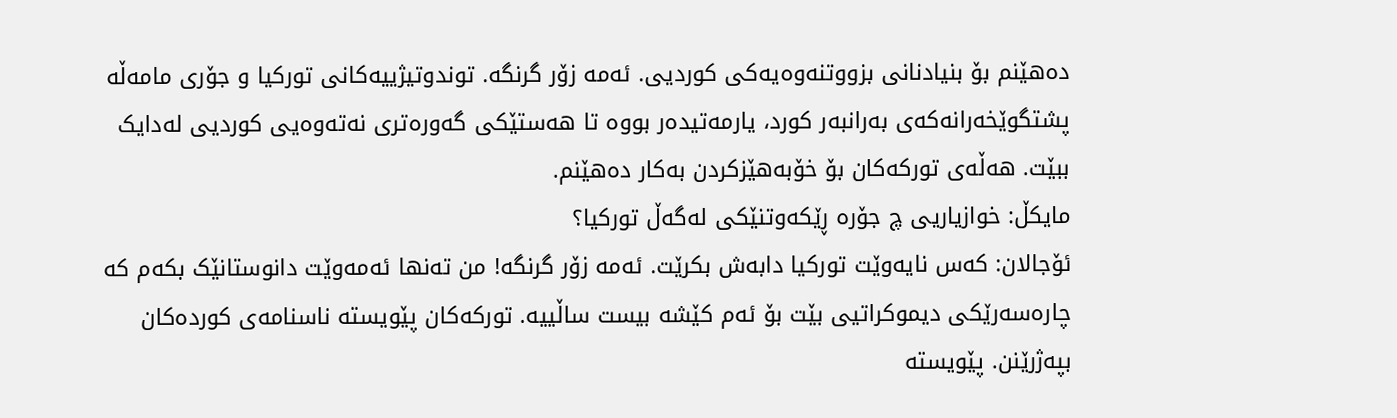دەهێنم بۆ بنیادنانی بزووتنەوەیەکی کوردیی. ئەمە زۆر گرنگە. توندوتیژییەکانی تورکیا و جۆری مامەڵە پشتگوێخەرانەکەی بەرانبەر کورد، یارمەتیدەر بووە تا هەستێکی گەورەتری نەتەوەیی کوردیی لەدایک ببێت. هەڵەی تورکەکان بۆ خۆبەهێزکردن بەکار دەهێنم.
مایکڵ: خوازیاریی چ جۆرە ڕێکەوتنێکی لەگەڵ تورکیا؟
ئۆجالان: کەس نایەوێت تورکیا دابەش بکرێت. ئەمە زۆر گرنگە! من تەنها ئەمەوێت دانوستانێک بکەم کە چارەسەرێکی دیموکراتیی بێت بۆ ئەم کێشە بیست ساڵییە. تورکەکان پێویستە ناسنامەی کوردەکان بپەژرێنن. پێویستە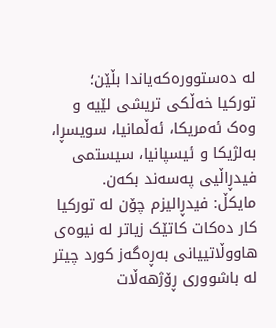لە دەستوورەکەیاندا بڵێن؛ تورکیا خەڵکی تریشی لێیە و وەک ئەمریکا، ئەڵمانیا، سویسڕا، بەلژیکا و ئیسپانیا، سیستمی فیدڕاڵیی پەسەند بکەن.
مایکڵ: فیدڕالیزم چۆن لە تورکیا کار دەکات کاتێک زیاتر لە نیوەی هاووڵاتییانی بەڕەگەز کورد چیتر لە باشووری ڕۆژهەڵات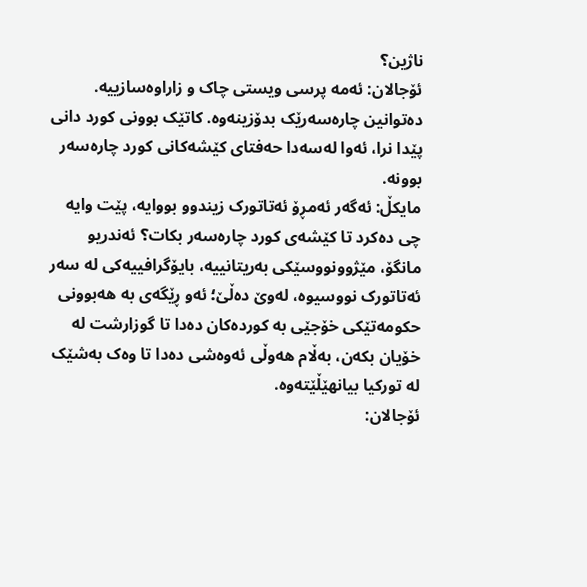ناژین؟
ئۆجالان: ئەمە پرسی ویستی چاک و زاراوەسازییە. دەتوانین چارەسەرێک بدۆزینەوە. کاتێک بوونی کورد دانی پێدا نرا، ئەوا لەسەدا حەفتای کێشەکانی کورد چارەسەر بوونە.
مایکڵ: ئەگەر ئەمڕۆ ئەتاتورک زیندوو بووایە، پێت وایە چی دەکرد تا کێشەی کورد چارەسەر بکات؟ ئەندریو مانگۆ، مێژوونووسێکی بەریتانییە، بایۆگرافییەکی لە سەر ئەتاتورک نووسیوە، لەوێ دەڵێ؛ ئەو ڕێگەی بە هەبوونی حکومەتێکی خۆجێی بە کوردەکان دەدا تا گوزارشت لە خۆیان بکەن، بەڵام هەوڵی ئەوەشی دەدا تا وەک بەشێک لە تورکیا بیانهێڵێتەوە.
ئۆجالان: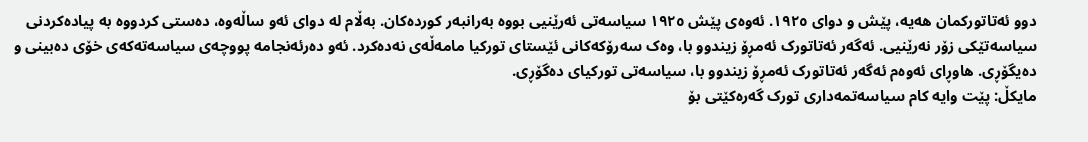دوو ئەتاتورکمان هەیە، پێش و دوای ١٩٢٥. ئەوەی پێش ١٩٢٥ سیاسەتی ئەرێنیی بووە بەرانبەر کوردەکان. بەڵام لە دوای ئەو ساڵەوە، دەستی کردووە بە پیادەکردنی سیاسەتێکی زۆر نەرێنیی. ئەگەر ئەتاتورک ئەمڕۆ زیندوو با، وەک سەرۆکەکانی ئێستای تورکیا مامەڵەی نەدەکرد. ئەو دەرئەنجامە پووچەی سیاسەتەکەی خۆی دەبینی و دەیگۆڕی. هاوڕای ئەوەم ئەگەر ئەتاتورک ئەمڕۆ زیندوو با، سیاسەتی تورکیای دەگۆڕی.
مایکڵ: پێت وایە کام سیاسەتمەداری تورک گەرەکێتی بۆ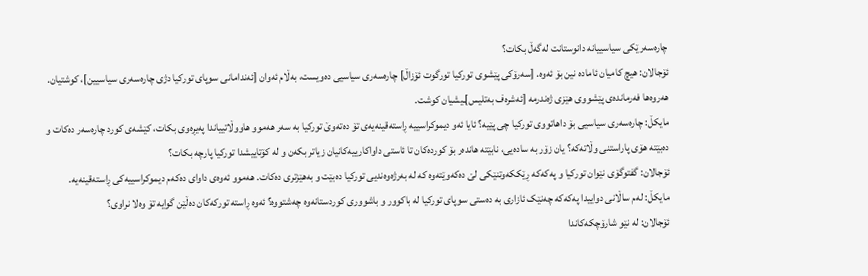چارەسەرێکی سیاسییانە دانوستانت لەگەڵ بکات؟
ئۆجالان: هیچ کامیان ئامادە نین بۆ ئەوە. [سەرۆکی پێشوی تورکیا تورگوت ئۆزاڵ] چارەسەری سیاسیی دەویست، بەڵام ئەوان [ئەندامانی سوپای تورکیا دژی چارەسەری سیاسیین]، کوشتیان. هەروەها فەرماندەی پێشووی هێزی ژەندرمە [ئەشرەف بەتلیس]ـیشیان کوشت.
مایکڵ: چارەسەری سیاسیی بۆ داهاتووی تورکیا چی پێیە؟ ئایا ئەو دیموکراسییە ڕاستەقینەیەی تۆ دەتەوێ تورکیا بە سەر هەموو هاووڵاتییاندا پەیڕەوی بکات، کێشەی کورد چارەسەر دەکات و دەبێتە هۆی پاراستنی وڵاتەکە؟ یان زۆر بە سادەیی، نابێتە هاندەر بۆ کوردەکان تا ئاستی داواکارییەکانیان زیاتر بکەن و لە کۆتاییشدا تورکیا پارچە بکات؟
ئۆجالان: گفتوگۆی نێوان تورکیا و پەکەکە ڕێککەوتنێکی لێ دەکەوێتەوە کە لە بەرژەوەندیی تورکیا دەبێت و بەهێزتری دەکات. هەموو ئەوەی داوای دەکەم دیموکراسییەکی ڕاستەقینەیە.
مایکڵ: لەم ساڵانی دواییدا پەکەکە چەنێک ئازاری بە دەستی سوپای تورکیا لە باکوور و باشووری کوردستانەوە چەشتووە؟ ئەوە ڕاستە تورکەکان دەڵێن گوایە تۆ وەلا نراوی؟
ئۆجالان: لە نێو شارۆچکەکاندا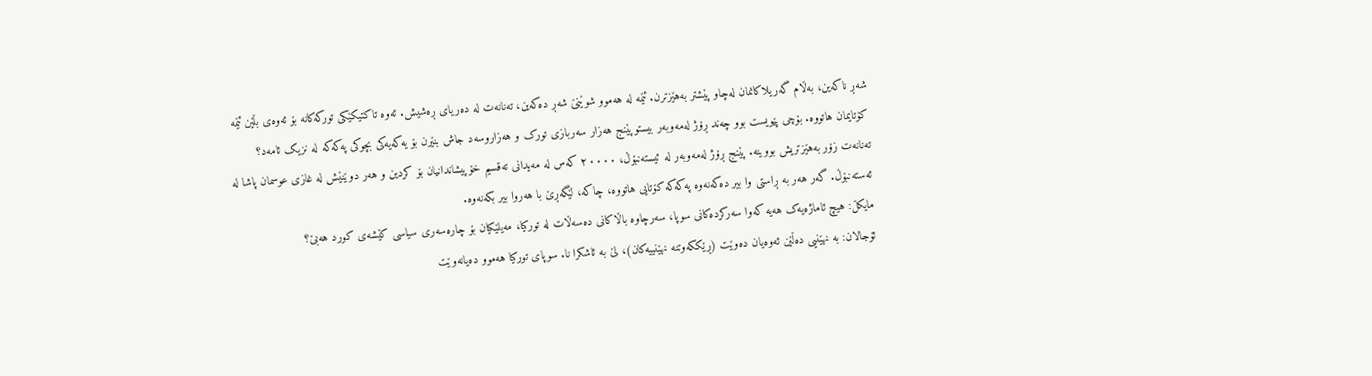شەڕ ناکەین، بەڵام گەریلاکانمان لەچاو پێشتر بەهێزترن. ئێمە لە هەموو شوێنێ شەڕ دەکەین، تەنانەت لە دەریای ڕەشیش. ئەوە تاکتیکێکی تورکەکانە بۆ ئەوەی بڵێن ئێمە کۆتایمان هاتووە. بۆچی پێویست بوو چەند ڕۆژ لەمەوبەر بیستوپێنج هەزار سەربازی تورک و هەزاروسەد جاش بنێرن بۆ یەکەیەکی بچوکی پەکەکە لە نزیک ئامەد؟ تەنانەت زۆر بەهێزتریش بووینە. پێنج ڕۆژ لەمەوبەر لە ئیستەنبۆڵ، ٢٠٠٠٠ کەس لە مەیدانی تەقسیم خۆپیشاندانیان بۆ کردین و هەر دوێنێش لە غازی عوسمان پاشا لە ئەستەنبۆڵ. گەر هەر بە ڕاستی وا بیر دەکەنەوە پەکەکە کۆتایی هاتووە، چاکە، لێگەڕێ با هەروا بیر بکەنەوە.
مایکڵ: هیچ ئاماژەیەک هەیە کەوا سەرکردەکانی سوپا، سەرچاوە باڵاکانی دەسەڵات لە تورکیا، مەیلێکیان بۆ چارەسەری سیاسی کێشەی کورد هەبێ؟
ئۆجالان: بە نهێنیی دەڵێن ئەوەیان دەوێت (ڕێککەوتنە نهێنییەکان)، لێ بە ئاشکرا نا. سوپای تورکیا هەموو دەیانەوێت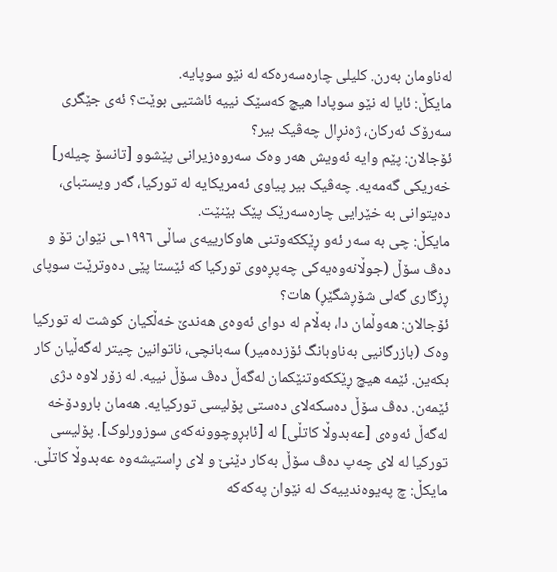لەناومان بەرن. کلیلی چارەسەرەکە لە نێو سوپایە.
مایکڵ: ئایا لە نێو سوپادا هیچ کەسێک نییە ئاشتیی بوێت؟ ئەی جێگری سەرۆک ئەرکان، ژەنڕال چەڤیک بیر؟
ئۆجالان: پێم وایە ئەویش هەر وەک سەروەزیرانی پێشوو [تانسۆ چیلەر] خەریکی گەمەیە. چەڤیک بیر پیاوی ئەمریکایە لە تورکیا، گەر ویستبای، دەیتوانی بە خێرایی چارەسەرێک پێک بێنێت.
مایکڵ: چی بە سەر ئەو ڕێککەوتنی هاوکارییەی ساڵی ١٩٩٦ـی نێوان تۆ و دەڤ سۆڵ (جوڵانەوەیەکی چەپڕەوی تورکیا کە ئێستا پێی دەوترێت سوپای ڕزگاری گەلی شۆڕشگێڕ) هات؟
ئۆجالان: هەوڵمان دا، بەڵام لە دوای ئەوەی هەندێ خەڵکیان کوشت لە تورکیا وەک (بازرگانیی بەناوبانگ ئۆزدەمیر) سەبانچی، ناتوانین چیتر لەگەڵیان کار بکەین. ئێمە هیچ ڕێککەوتنێکمان لەگەڵ دەڤ سۆڵ نییە. لە زۆر لاوە دژی ئێمەن. دەڤ سۆڵ دەسکەلای دەستی پۆلیسی تورکیایە. هەمان بارودۆخە لەگەڵ ئەوەی [عەبدوڵا کاتڵی] لە [ئابڕوچوونەکەی سوزورلوک]. پۆلیسی تورکیا لە لای چەپ دەڤ سۆڵ بەکار دێنێ و لای ڕاستیشەوە عەبدوڵا کاتڵی.
مایکڵ: چ پەیوەندییەک لە نێوان پەکەکە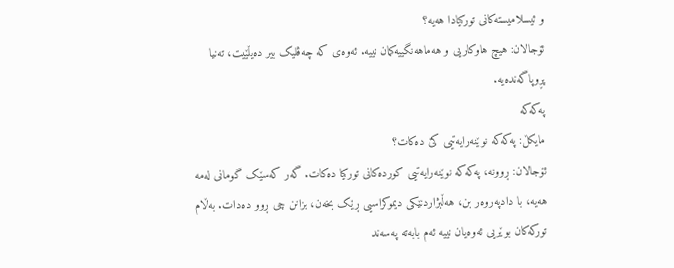و ئیسلامیستەکانی تورکیادا هەیە؟
ئۆجالان: هیچ هاوکاریی و هەماهەنگییەکمان نییە. ئەوەی کە چەڤلیک بیر دەیڵێیت، تەنیا پڕوپاگەندەیە.
پەکەکە
مایکڵ: پەکەکە نوێنەرایەتیی کێ دەکات؟
ئۆجالان: ڕوونە، پەکەکە نوێنەرایەتیی کوردەکانی تورکیا دەکات. گەر کەسێک گومانی لەمە هەیە، با دادپەروەر بن، هەڵبژاردنێکی دیموکراسیی ڕێک بخەن، بزانن چی ڕوو دەدات. بەڵام تورکەکان بوێریی ئەوەیان نییە ئەم بابەتە پەسەند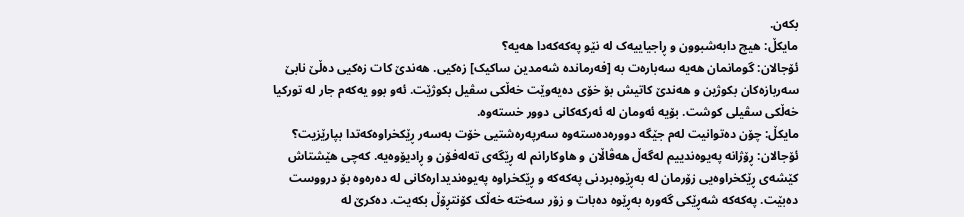بکەن.
مایکڵ: هیچ دابەشبوون و ڕاجیاییەک لە نێو پەکەکەدا هەیە؟
ئۆجالان: گومانمان هەیە سەبارەت بە [فەرماندە شەمدین ساکیک] زەکیی. هەندێ کات زەکیی دەڵێ نابێ سەربازەکان بکوژین و هەندێ کاتیش بۆ خۆی دەیەوێت خەڵکی سڤیل بکوژێت. ئەو بوو یەکەم جار لە تورکیا خەڵکی سڤیلی کوشت. بۆیە ئەومان لە ئەرکەکانی دوور خستەوە.
مایکڵ: چۆن دەتوانیت لەم جێگە دوورەدەستەوە سەرپەرەشتیی خۆت بەسەر ڕێکخراوەکەتدا بپارێزیت؟
ئۆجالان: ڕۆژانە پەیوەندییم لەگەڵ هەڤاڵان و هاوکارانم لە ڕێگەی تەلەفۆن و ڕادیۆوەیە. کەچی هێشتاش کێشەی ڕێکخراوەیی زۆرمان لە بەڕێوەبردنی پەکەکە و ڕێکخراوە پەیوەندیدارەکانی لە دەرەوە بۆ درووست دەبێت. پەکەکە شەڕێکی گەورە بەڕێوە دەبات و زۆر سەختە خەڵک کۆنتڕۆڵ بکەیت. دەکرێ لە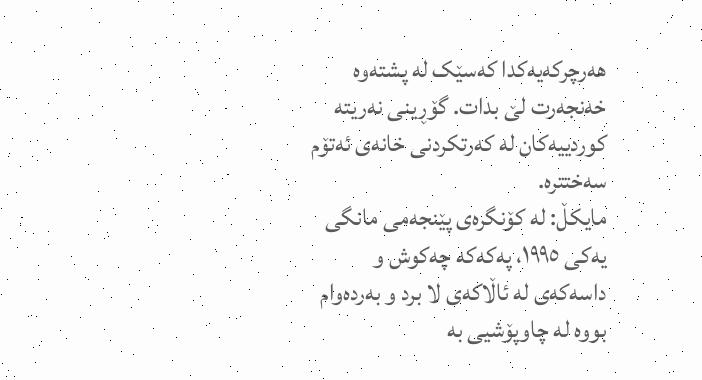هەرچرکەیەکدا کەسێک لە پشتەوە خەنجەرت لێ بدات. گۆڕینی نەریتە کوردییەکان لە کەرتکردنی خانەی ئەتۆم سەختترە.
مایکڵ: لە کۆنگرەی پێنجەمی مانگی یەکی ١٩٩٥، پەکەکە چەکوش و داسەکەی لە ئاڵاکەی لا برد و بەردەوام بووە لە چاوپۆشیی بە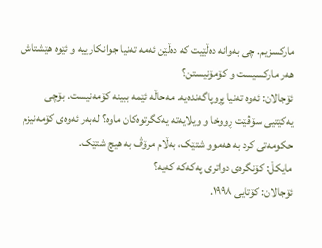مارکسزیم. چی بەوانە دەڵێیت کە دەڵێن ئەمە تەنیا جوانکارییە و ئێوە هێشتاش هەر مارکسیست و کۆمۆنیستن؟
ئۆجالان: ئەوە تەنیا پڕوپاگەندەیە. مەحاڵە ئێمە ببینە کۆمەنیست. بۆچی یەکێتیی سۆڤێت ڕووخا و ویلایەتە یەکگرتوەکان ماوە؟ لەبەر ئەوەی کۆمەنیزم حکومەتی کرد بە هەموو شتێک، بەڵام مرۆڤ بە هیچ شتێک.
مایکڵ: کۆنگرەی دواتری پەکەکە کەیە؟
ئۆجالان: کۆتایی ١٩٩٨.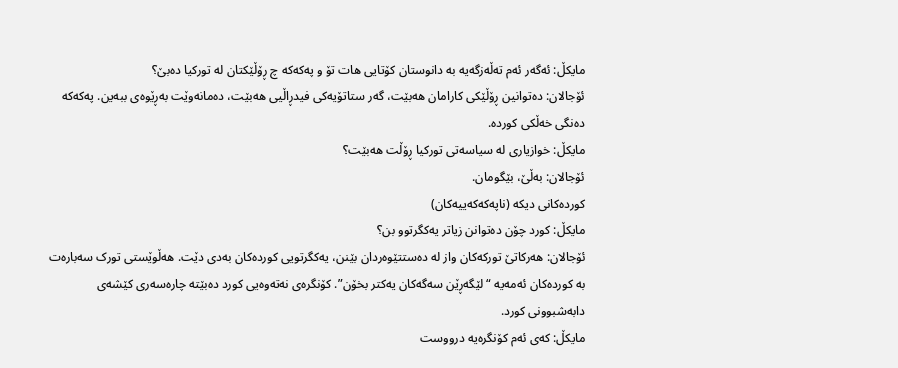مایکڵ: ئەگەر ئەم تەڵەزگەیە بە دانوستان کۆتایی هات تۆ و پەکەکە چ ڕۆڵێکتان لە تورکیا دەبێ؟
ئۆجالان: دەتوانین ڕۆڵێکی کارامان هەبێت، گەر ستاتۆیەکی فیدڕاڵیی هەبێت، دەمانەوێت بەڕێوەی ببەین. پەکەکە دەنگی خەڵکی کوردە.
مایکڵ: خوازیاری لە سیاسەتی تورکیا ڕۆڵت هەبێت؟
ئۆجالان: بەڵێ، بێگومان.
کوردەکانی دیکە (ناپەکەکەییەکان)
مایکڵ: کورد چۆن دەتوانن زیاتر یەکگرتوو بن؟
ئۆجالان: هەرکاتێ تورکەکان واز لە دەستتێوەردان بێنن، یەکگرتویی کوردەکان بەدی دێت. هەڵوێستی تورک سەبارەت بە کوردەکان ئەمەیە “لێگەڕێن سەگەکان یەکتر بخۆن”. کۆنگرەی نەتەوەیی کورد دەبێتە چارەسەری کێشەی دابەشبوونی کورد.
مایکڵ: کەی ئەم کۆنگرەیە درووست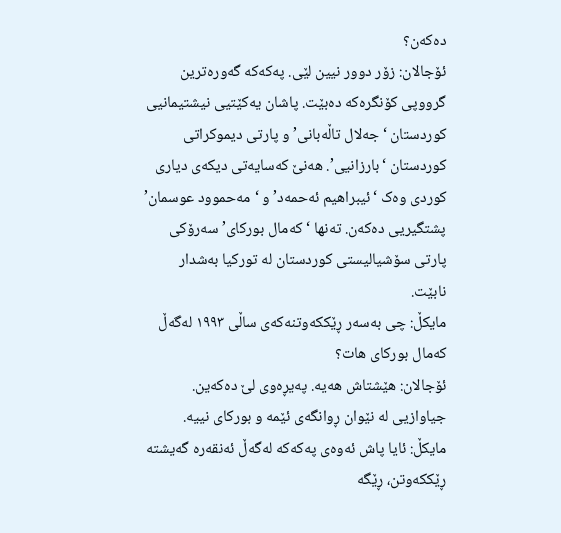دەکەن؟
ئۆجالان: زۆر دوور نیین لێی. پەکەکە گەورەترین گرووپی کۆنگرەکە دەبێت. پاشان یەکێتیی نیشتیمانیی کوردستان ‘جەلال تاڵەبانی’ و پارتی دیموکراتی کوردستان ‘بارزانیی’. هەنێ کەسایەتی دیکەی دیاری کوردی وەک ‘ئیبراهیم ئەحمەد’ و ‘مەحموود عوسمان’ پشتگیریی دەکەن. تەنها ‘کەمال بورکای’ سەرۆکی پارتی سۆشیالیستی کوردستان لە تورکیا بەشدار نابێت.
مایکڵ: چی بەسەر ڕێککەوتنەکەی ساڵی ١٩٩٣ لەگەڵ کەمال بورکای هات؟
ئۆجالان: هێشتاش هەیە. پەیڕەوی لێ دەکەین. جیاوازیی لە نێوان ڕوانگەی ئێمە و بورکای نییە.
مایکڵ: ئایا پاش ئەوەی پەکەکە لەگەڵ ئەنقەرە گەیشتە ڕێککەوتن، ڕێگە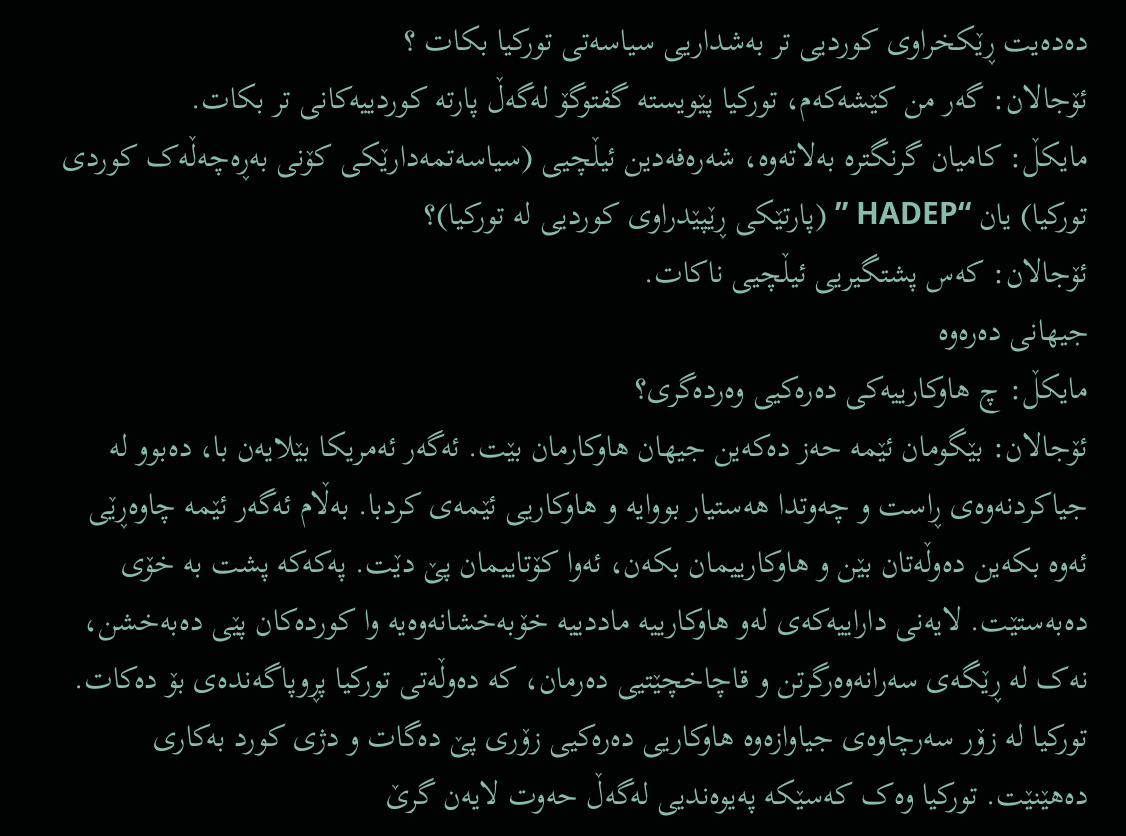دەدەیت ڕێکخراوی کوردیی تر بەشداریی سیاسەتی تورکیا بکات ؟
ئۆجالان: گەر من کێشەکەم، تورکیا پێویستە گفتوگۆ لەگەڵ پارتە کوردییەکانی تر بکات.
مایکڵ: کامیان گرنگترە بەلاتەوە، شەرەفەدین ئیڵچیی (سیاسەتمەدارێکی کۆنی بەڕەچەڵەک کوردی تورکیا) یان “HADEP ” (پارتێکی ڕێپێدراوی کوردیی لە تورکیا)؟
ئۆجالان: کەس پشتگیریی ئیڵچیی ناکات.
جیهانی دەرەوە
مایکڵ: چ هاوکارییەکی دەرەکیی وەردەگری؟
ئۆجالان: بێگومان ئێمە حەز دەکەین جیهان هاوکارمان بێت. ئەگەر ئەمریکا بێلایەن با، دەبوو لە جیاکردنەوەی ڕاست و چەوتدا هەستیار بووایە و هاوکاریی ئێمەی کردبا. بەڵام ئەگەر ئێمە چاوەڕێی ئەوە بکەین دەوڵەتان بێن و هاوکارییمان بکەن، ئەوا کۆتاییمان پێ دێت. پەکەکە پشت بە خۆی دەبەستێت. لایەنی داراییەکەی لەو هاوکارییە ماددییە خۆبەخشانەوەیە وا کوردەکان پێی دەبەخشن، نەک لە ڕێگەی سەرانەوەرگرتن و قاچاخچێتیی دەرمان، کە دەوڵەتی تورکیا پڕوپاگەندەی بۆ دەکات. تورکیا لە زۆر سەرچاوەی جیاوازەوە هاوکاریی دەرەکیی زۆری پێ دەگات و دژی کورد بەکاری دەهێنێت. تورکیا وەک کەسێکە پەیوەندیی لەگەڵ حەوت لایەن گرێ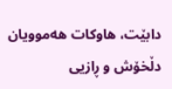دابێت، هاوکات هەموویان دڵخۆش و ڕازیی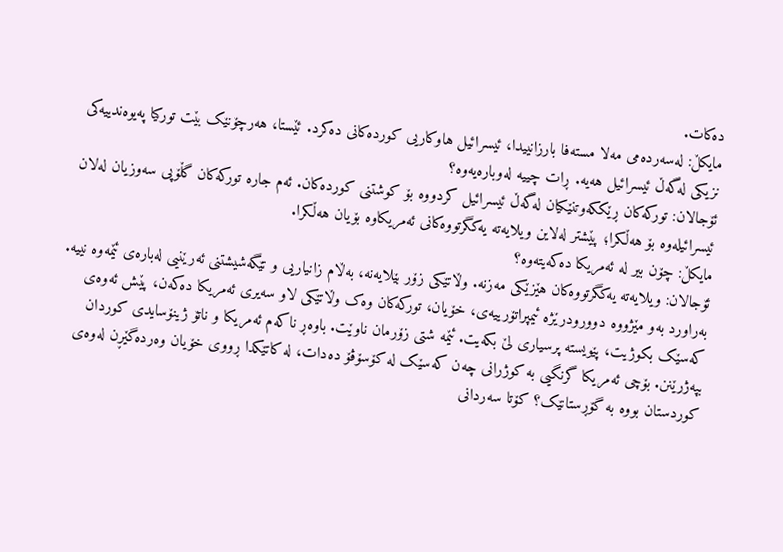دەکات.
مایکڵ: لەسەردەمی مەلا مستەفا بارزانییدا، ئیسرائیل هاوکاریی کوردەکانی دەکرد. ئێستا، هەرچۆنێک بێت تورکیا پەیوەندییەکی نزیکی لەگەڵ ئیسرائیل هەیە. ڕات چییە لەوبارەیەوە؟
ئۆجالان: تورکەکان ڕێککەوتنێکیان لەگەڵ ئیسرائیل کردووە بۆ کوشتنی کوردەکان. ئەم جارە تورکەکان گڵۆپی سەوزیان لەلان ئیسرائیلەوە بۆ هەڵکرا؛ پێشتر لەلاین ویلایەتە یەکگرتووەکانی ئەمریکاوە بۆیان هەڵکرا.
مایکڵ: چۆن بیر لە ئەمریکا دەکەیتەوە؟
ئۆجالان: ویلایەتە یەکگرتووەکان هێزێکی مەزنە. وڵاتێکی زۆر بێلایەنە، بەڵام زانیاریی و تێگەشیشتنی ئەرێنیی لەبارەی ئێمەوە نییە. بەراورد بەو مێژووە دوورودرێژە ئیمپراتۆرییەی، خۆیان، تورکەکان وەک وڵاتێکی لاو سەیری ئەمریکا دەکەن، پێش ئەوەی کەسێک بکوژیت، پێویستە پرسیاری لێ بکەیت. ئێمە شتی زۆرمان ناوێت. باوەڕ ناکەم ئەمریکا و ناتۆ ژینۆسایدی کوردان بپەژرێنن. بۆچی ئەمریکا گرنگیی بە کوژرانی چەن کەسێک لە کۆسۆڤۆ دەدات، لە کاتێکدا ڕووی خۆیان وەردەگێڕن لەوەی کوردستان بووە بە گۆڕستانێک؟ کۆتا سەردانی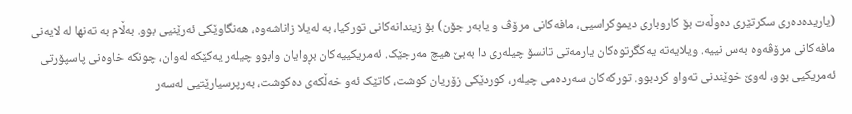(یاریدەدەری سکرتێری دەوڵەت بۆ کاروباری دیموکراسیی، مافەکانی مرۆڤ و یابەر جۆن) بۆ زیندانەکانی تورکیا، بە لەیلا زاناشەوە، هەنگاوێکی ئەرێنیی بوو. بەڵام بە تەنها لە لایەنی مافەکانی مرۆڤەوە بەس نییە. ویلایەتە یەکگرتوەکان یارمەتی تانسۆ چیلەری دا بەبێ هیچ مەرجێک. ئەمریکییەکان بڕوایان وابوو چیلەر یەکێکە لەوان، چونکە خاوەنی پاسپۆرتی ئەمریکیی بوو، لەوێ خوێندنی تەواو کردبوو. تورکەکان سەردەمی چیلەر، کوردێکی زۆریان کوشت، کاتێک ئەو خەڵکەی دەکوشت، بەرپرسیارێتیی لەسەر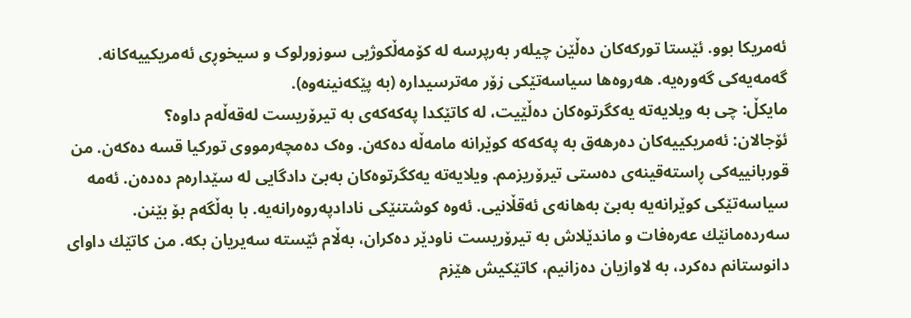ئەمریکا بوو. ئێستا تورکەکان دەڵێن چیلەر بەرپرسە لە کۆمەڵکوژیی سوزورلوک و سیخوڕی ئەمریکییەکانە. گەمەیەکی گەورەیە. هەروەها سیاسەتێکی زۆر مەترسیدارە (بە پێکەنینەوە).
مایکڵ: چی بە ویلایەتە یەکگرتوەکان دەڵێیت، لە کاتێكدا پەکەکەی بە تیرۆریست لەقەڵەم داوە؟
ئۆجالان: ئەمریکییەکان دەرهەق بە پەکەکە کوێرانە مامەڵە دەکەن. وەک دەمچەرمووی تورکیا قسە دەکەن. من قوربانییەکی ڕاستەقینەی دەستی تیرۆریزمم. ویلایەتە یەکگرتوەکان بەبێ دادگایی لە سێدارەم دەدەن. ئەمە سیاسەتێکی کوێرانەیە بەبێ بەهانەی ئەقڵانیی. ئەوە کوشتنێکی نادادپەروەرانەیە. با بەڵگەم بۆ بێنن. سەردەمانێك عەرەفات و ماندێلاش بە تیرۆریست ناودێر دەکران، بەڵام ئێستە سەیریان بکە. من کاتێك داوای دانوستانم دەکرد، بە لاوازیان دەزانیم، کاتێکیش هێزم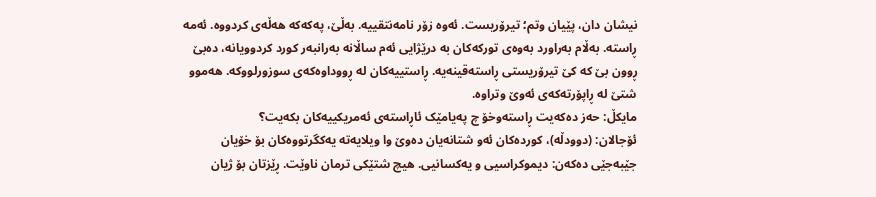نیشان دان، پێیان وتم؛ تیرۆریست. ئەوە زۆر نامەنتقییە. بەڵێ، پەکەکە هەڵەی کردووە. ئەمە ڕاستە. بەڵام بەراورد بەوەی تورکەکان بە درێژایی ئەم ساڵانە بەرانبەر کورد کردوویانە، دەبێ ڕوون بێ کە کێ تیرۆریستی ڕاستەقینەیە. ڕاستییەکان لە ڕووداوەکەی سوزورلووکە. هەموو شتێ لە ڕاپۆرتەکەی ئەوێ وتراوە.
مایکڵ: حەز دەکەیت ڕاستەوخۆ چ پەیامێک ئاڕاستەی ئەمریکییەکان بکەیت؟
ئۆجالان: (دوودڵە)، کوردەکان ئەو شتانەیان دەوێ وا ویلایەتە یەکگرتووەکان بۆ خۆیان جێبەجێی دەکەن: دیموکراسیی و یەکسانیی. هیچ شتێکی ترمان ناوێت. ڕێزتان بۆ ژیان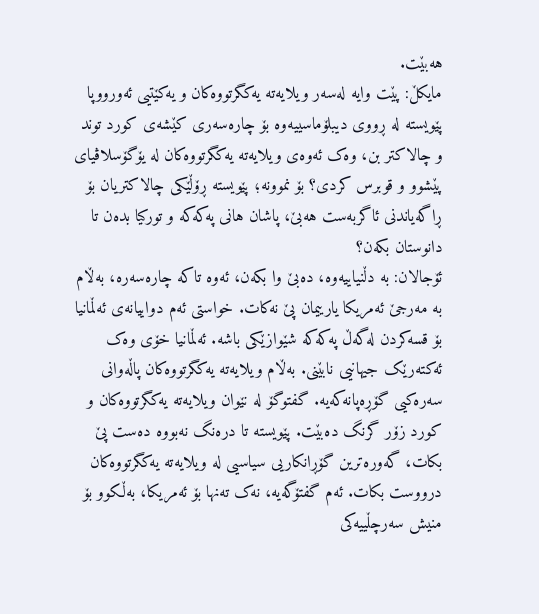هەبێت.
مایکڵ: پێت وایە لەسەر ویلایەتە یەکگرتووەکان و یەکێتیی ئەورووپا پێویستە لە ڕووی دیبلۆماسییەوە بۆ چارەسەری کێشەی کورد توند و چالاکتر بن، وەک ئەوەی ویلایەتە یەکگرتووەکان لە یۆگۆسلاڤیای پێشوو و قوبرس کردی؟ بۆ نموونە؛ پێویستە ڕۆڵێکی چالاکتریان بۆ ڕاگەیاندنی ئاگربەست هەبێ، پاشان هانی پەکەکە و تورکیا بدەن تا دانوستان بکەن؟
ئۆجالان: بە دڵنیاییەوە، دەبێ وا بکەن، ئەوە تاکە چارەسەرە، بەڵام بە مەرجێ ئەمریکا یارییمان پێ نەکات. خواستی ئەم دواییانەی ئەڵمانیا بۆ قسەکردن لەگەڵ پەکەکە شێوازێکی باشە. ئەڵمانیا خۆی وەک ئەکتەرێک جیهانیی نابێنی. بەڵام ویلایەتە یەکگرتووەکان پاڵەوانی سەرەکیی گۆڕەپانەکەیە. گفتوگۆ لە نێوان ویلایەتە یەکگرتووەکان و کورد زۆر گرنگ دەبێت. پێویستە تا درەنگ نەبووە دەست پێ بکات، گەورەترین گۆڕانکاریی سیاسیی لە ویلایەتە یەکگرتووەکان درووست بکات. ئەم گفتۆگەیە، نەک تەنها بۆ ئەمریکا، بەڵکوو بۆ منیش سەرچڵییەکی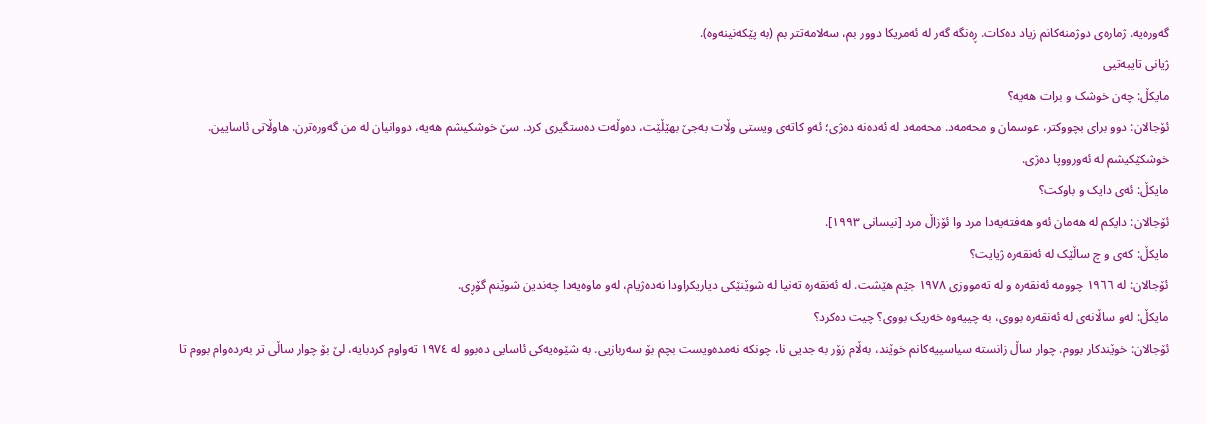گەورەیە. ژمارەی دوژمنەکانم زیاد دەکات. ڕەنگە گەر لە ئەمریکا دوور بم، سەلامەتتر بم (بە پێکەنینەوە).
ژیانی تایبەتیی
مایکڵ: چەن خوشک و برات هەیە؟
ئۆجالان: دوو برای بچووکتر، عوسمان و محەمەد. محەمەد لە ئەدەنە دەژی؛ ئەو کاتەی ویستی وڵات بەجێ بهێڵێت، دەوڵەت دەستگیری کرد. سێ خوشکیشم هەیە، دووانیان لە من گەورەترن. هاوڵاتی ئاسایین. خوشکێکیشم لە ئەورووپا دەژی.
مایکڵ: ئەی دایک و باوکت؟
ئۆجالان: دایکم لە هەمان ئەو هەفتەیەدا مرد وا ئۆزاڵ مرد [نیسانی ١٩٩٣].
مایکڵ: کەی و چ ساڵێک لە ئەنقەرە ژیایت؟
ئۆجالان: لە ١٩٦٦ چوومە ئەنقەرە و لە تەمووزی ١٩٧٨ جێم هێشت. لە ئەنقەرە تەنیا لە شوێنێکی دیاریکراودا نەدەژیام، لەو ماوەیەدا چەندین شوێنم گۆڕی.
مایکڵ: لەو ساڵانەی لە ئەنقەرە بووی، بە چییەوە خەریک بووی؟ چیت دەکرد؟
ئۆجالان: خوێندکار بووم. چوار ساڵ زانستە سیاسییەکانم خوێند، بەڵام زۆر بە جدیی نا، چونکە نەمدەویست بچم بۆ سەربازیی. بە شێوەیەکی ئاسایی دەبوو لە ۱۹۷٤ تەواوم کردبایە، لێ بۆ چوار ساڵی تر بەردەوام بووم تا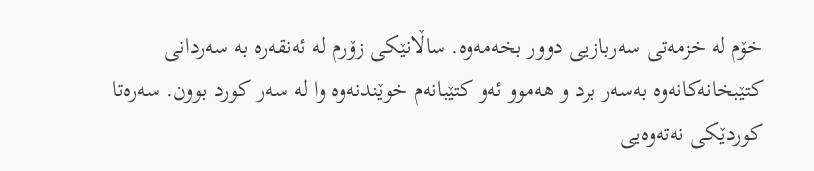خۆم لە خزمەتی سەربازیی دوور بخەمەوە. ساڵانێکی زۆرم لە ئەنقەرە بە سەردانی کتێبخانەکانەوە بەسەر برد و هەموو ئەو کتێبانەم خوێندنەوە وا لە سەر کورد بوون. سەرەتا کوردێکی نەتەوەیی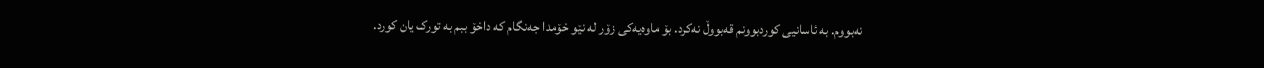نەبووم. بە ئاسانیی کوردبوونم قەبووڵ نەکرد. بۆ ماوەیەکی زۆر لە نێو خۆمدا جەنگام کە داخۆ ببم بە تورک یان کورد.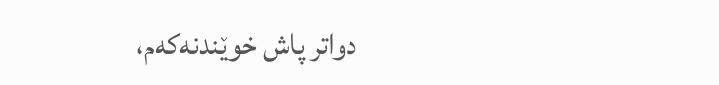دواتر پاش خوێندنەکەم،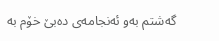گەشتم بەو ئەنجامەی دەبێ خۆم بە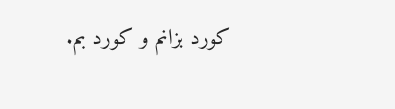کورد بزانم و کورد بم.